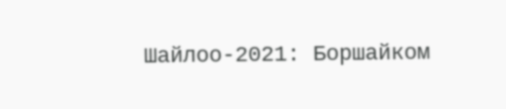Шайлоо-2021: Боршайком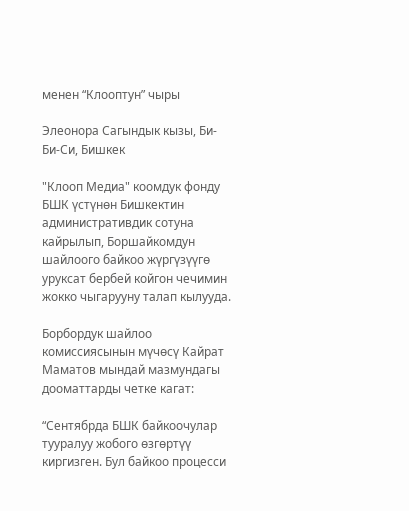менен “Клооптун” чыры

Элеонора Сагындык кызы, Би-Би-Си, Бишкек

"Клооп Медиа" коомдук фонду БШК үстүнөн Бишкектин административдик сотуна кайрылып, Боршайкомдун шайлоого байкоо жүргүзүүгө уруксат бербей койгон чечимин жокко чыгарууну талап кылууда.

Борбордук шайлоо комиссиясынын мүчөсү Кайрат Маматов мындай мазмундагы дооматтарды четке кагат:

“Сентябрда БШК байкоочулар тууралуу жобого өзгөртүү киргизген. Бул байкоо процесси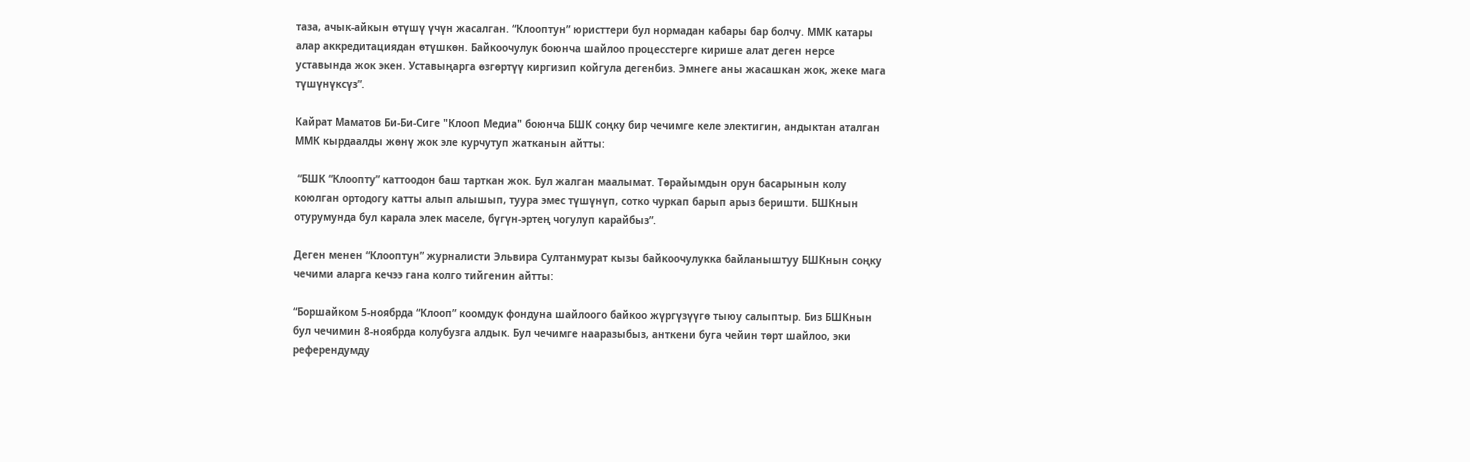таза, ачык-айкын өтүшү үчүн жасалган. “Клооптун” юристтери бул нормадан кабары бар болчу. ММК катары алар аккредитациядан өтүшкөн. Байкоочулук боюнча шайлоо процесстерге кирише алат деген нерсе уставында жок экен. Уставыңарга өзгөртүү киргизип койгула дегенбиз. Эмнеге аны жасашкан жок, жеке мага түшүнүксүз”.

Кайрат Маматов Би-Би-Сиге "Клооп Медиа" боюнча БШК соңку бир чечимге келе электигин, андыктан аталган ММК кырдаалды жөнү жок эле курчутуп жатканын айтты:

 “БШК “Клоопту” каттоодон баш тарткан жок. Бул жалган маалымат. Төрайымдын орун басарынын колу коюлган ортодогу катты алып алышып, туура эмес түшүнүп, сотко чуркап барып арыз беришти. БШКнын отурумунда бул карала элек маселе, бүгүн-эртең чогулуп карайбыз”.

Деген менен “Клооптун” журналисти Эльвира Султанмурат кызы байкоочулукка байланыштуу БШКнын соңку чечими аларга кечээ гана колго тийгенин айтты:

“Боршайком 5-ноябрда “Клооп” коомдук фондуна шайлоого байкоо жүргүзүүгө тыюу салыптыр. Биз БШКнын бул чечимин 8-ноябрда колубузга алдык. Бул чечимге нааразыбыз, анткени буга чейин төрт шайлоо, эки референдумду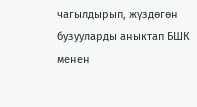чагылдырып, жүздөгөн бузууларды аныктап БШК менен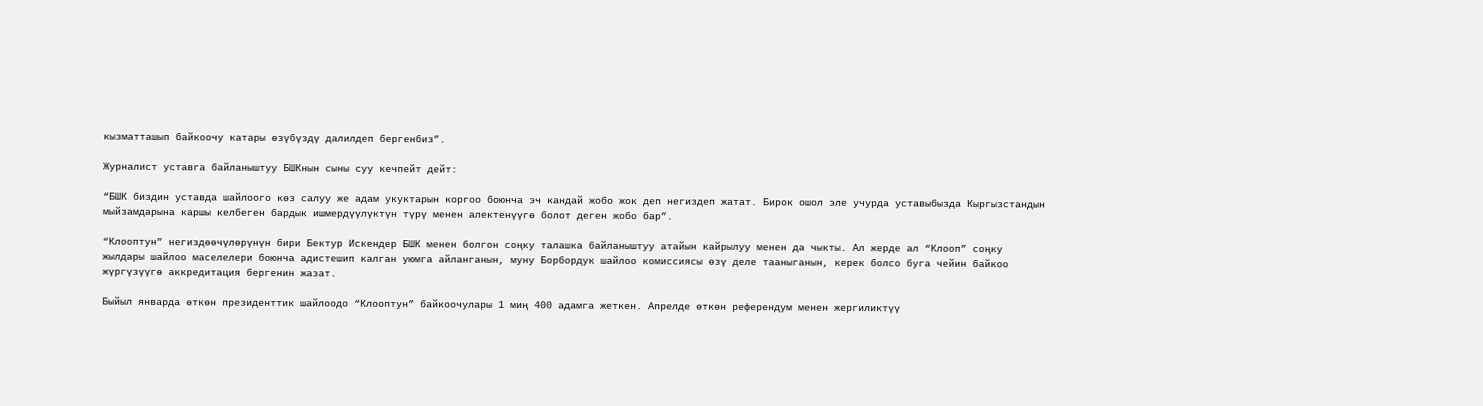кызматташып байкоочу катары өзүбүздү далилдеп бергенбиз”.

Журналист уставга байланыштуу БШКнын сыны суу кечпейт дейт:

“БШК биздин уставда шайлоого көз салуу же адам укуктарын коргоо боюнча эч кандай жобо жок деп негиздеп жатат. Бирок ошол эле учурда уставыбызда Кыргызстандын мыйзамдарына каршы келбеген бардык ишмердүүлүктүн түрү менен алектенүүгө болот деген жобо бар”.

“Клооптун” негиздөөчүлөрүнүн бири Бектур Искендер БШК менен болгон соңку талашка байланыштуу атайын кайрылуу менен да чыкты. Ал жерде ал “Клооп” соңку жылдары шайлоо маселелери боюнча адистешип калган уюмга айланганын, муну Борбордук шайлоо комиссиясы өзү деле тааныганын, керек болсо буга чейин байкоо жүргүзүүгө аккредитация бергенин жазат.

Быйыл январда өткөн президенттик шайлоодо “Клооптун” байкоочулары 1 миң 400 адамга жеткен. Апрелде өткөн референдум менен жергиликтүү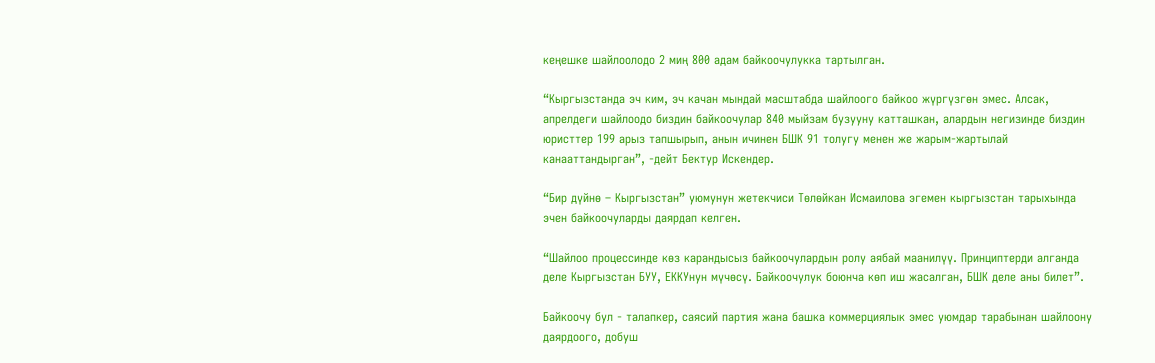кеңешке шайлоолодо 2 миң 800 адам байкоочулукка тартылган.

“Кыргызстанда эч ким, эч качан мындай масштабда шайлоого байкоо жүргүзгөн эмес. Алсак, апрелдеги шайлоодо биздин байкоочулар 840 мыйзам бузууну катташкан, алардын негизинде биздин юристтер 199 арыз тапшырып, анын ичинен БШК 91 толугу менен же жарым-жартылай канааттандырган”, -дейт Бектур Искендер.

“Бир дүйнө – Кыргызстан” уюмунун жетекчиси Төлөйкан Исмаилова эгемен кыргызстан тарыхында эчен байкоочуларды даярдап келген.

“Шайлоо процессинде көз карандысыз байкоочулардын ролу аябай маанилүү. Принциптерди алганда деле Кыргызстан БУУ, ЕККУнун мүчөсү. Байкоочулук боюнча көп иш жасалган, БШК деле аны билет”.

Байкоочу бул - талапкер, саясий партия жана башка коммерциялык эмес уюмдар тарабынан шайлоону даярдоого, добуш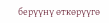берүүнү өткөрүүгө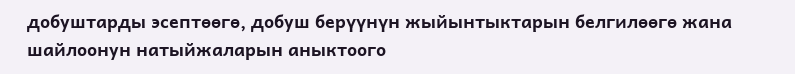добуштарды эсептөөгө, добуш берүүнүн жыйынтыктарын белгилөөгө жана шайлоонун натыйжаларын аныктоого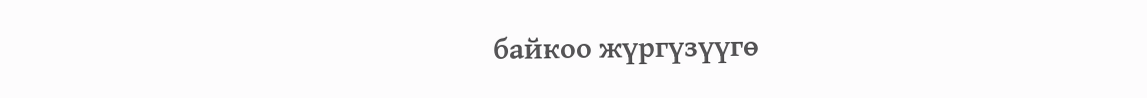байкоо жүргүзүүгө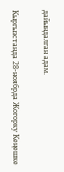дайындалган адам.

Кыргызстанда 28-ноябрда Жогорку Кеңешке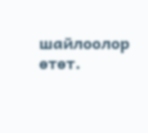шайлоолор өтөт.